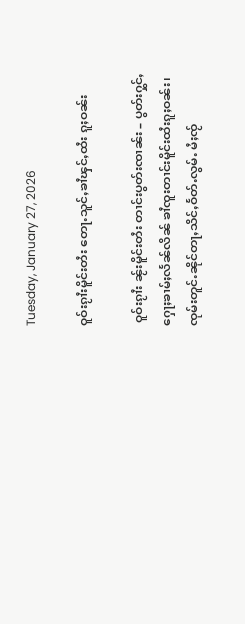Tuesday, January 27, 2026

ဝူဝ်းၵႂၢႆးမိူင်းတႆး တေႃႉသူင်ႇၶၢႆၾင်ႇထႆး ၵူႈဝၼ်း

 ဝူဝ်းၵႂၢႆး ၼႂ်းမိူင်းတႆး တၢင်းပွတ်းၸၢၼ်း – ပွတ်းႁွင်ႇ   ႁေႃႈၶၢမ်ႈလႅၼ်လိၼ် ၶၢႆၸူးတၢင်းမိူင်းထႆးၵူႈဝၼ်း၊  ၸုမ်းတူင်ႉၼိုင်တႃႇသိင်ႇဝႅတ်ႉလွမ်ႉ မႆႈၸႂ်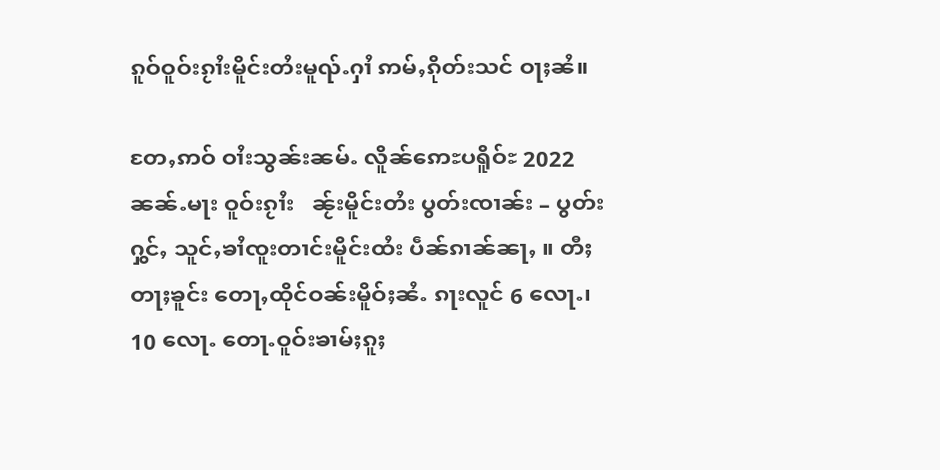ၵူဝ်ဝူဝ်းၵႂၢႆးမိူင်းတႆးမူၺ်ႉႁၢႆ ဢမ်ႇၵိုတ်းသင် ဝႃႈၼႆ။

တႄႇဢဝ် ဝၢႆးသွၼ်းၼမ်ႉ လိူၼ်ဢေႊပရိူဝ်ႊ 2022 ၼၼ်ႉမႃး ဝူဝ်းၵႂၢႆး   ၼႂ်းမိူင်းတႆး ပွတ်းၸၢၼ်း – ပွတ်းႁွင်ႇ သူင်ႇၶၢႆၸူးတၢင်းမိူင်းထႆး ပဵၼ်ၵၢၼ်ၼႃႇ ။ တီႈတႃႈၶူင်း တေႃႇထိုင်ဝၼ်းမိူဝ်ႈၼႆႉ ၵႃးလူင် 6 လေႃႉ၊ 10 လေႃႉ တေႃႉဝူဝ်းၶၢမ်ႈၵူႈ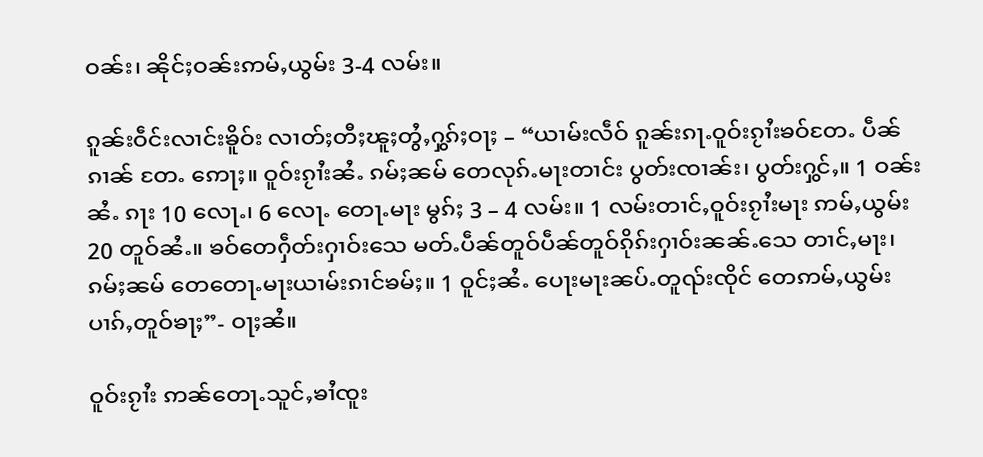ဝၼ်း၊ ၼိုင်ႈဝၼ်းဢမ်ႇယွမ်း 3-4 လမ်း။

ၵူၼ်းဝဵင်းလၢင်းၶိူဝ်း လၢတ်ႈတီႈၽူႈတွႆႇႁွၵ်ႈဝႃႈ – “ယၢမ်းလဵဝ် ၵူၼ်းၵႃႉဝူဝ်းၵႂၢႆးၶဝ်တႄႉ ပဵၼ်ၵၢၼ် တႄႉ ဢေႃႈ။ ဝူဝ်းၵႂၢႆးၼႆႉ ၵမ်ႈၼမ် တေလုၵ်ႉမႃးတၢင်း ပွတ်းၸၢၼ်း၊ ပွတ်းႁွင်ႇ။ 1 ဝၼ်းၼႆႉ ၵႃး 10 လေႃႉ၊ 6 လေႃႉ တေႃႉမႃး မွၵ်ႈ 3 – 4 လမ်း။ 1 လမ်းတၢင်ႇဝူဝ်းၵႂၢႆးမႃး ဢမ်ႇယွမ်း 20 တူဝ်ၼႆႉ။ ၶဝ်တေႁဵတ်းႁၢဝ်းသေ မတ်ႉပဵၼ်တူဝ်ပဵၼ်တူဝ်ၵိုၵ်းႁၢဝ်းၼၼ်ႉသေ တၢင်ႇမႃး၊ ၵမ်ႈၼမ် တေတေႃႉမႃးယၢမ်းၵၢင်ၶမ်ႈ။ 1 ဝူင်ႈၼႆႉ ပေႃးမႃးၼပ်ႉတူၺ်းၸိုင် တေဢမ်ႇယွမ်းပၢၵ်ႇတူဝ်ၶႃႈ”- ဝႃႈၼႆ။

ဝူဝ်းၵႂၢႆး ဢၼ်တေႃႉသူင်ႇၶၢႆၸူး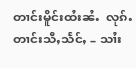တၢင်းမိူင်းထႆးၼႆႉ  လုၵ်ႉတၢင်းသီႇသႅင်ႇ – သၢႆး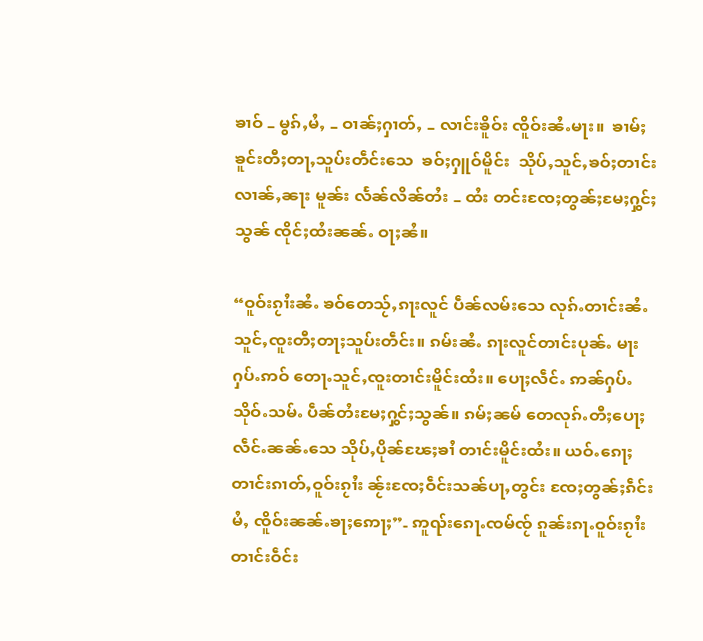ၶၢဝ် – မွၵ်ႇမႆႇ – ဝၢၼ်ႈႁၢတ်ႇ – လၢင်းၶိူဝ်း ၸိူဝ်းၼႆႉမႃး။  ၶၢမ်ႈၶူင်းတီႈတႃႇသူပ်းတဵင်းသေ  ၶဝ်ႈႁူဝ်မိူင်း  သိုပ်ႇသူင်ႇၶဝ်ႈတၢင်းလၢၼ်ႇၼႃး မူၼ်း လႅၼ်လိၼ်တႆး – ထႆး တင်းၸႄႈတွၼ်ႈမႄႈႁွင်ႈသွၼ် ၸိုင်ႈထႆးၼၼ်ႉ ဝႃႈၼႆ။

“ဝူဝ်းၵႂၢႆးၼႆႉ ၶဝ်တေသႂ်ႇၵႃးလူင် ပဵၼ်လမ်းသေ လုၵ်ႉတၢင်းၼႆႉ သူင်ႇၸူးတီႈတႃႈသူပ်းတဵင်း။ ၵမ်းၼႆႉ ၵႃးလူင်တၢင်းပုၼ်ႉ မႃး ႁပ်ႉဢဝ် တေႃႉသူင်ႇၸူးတၢင်းမိူင်းထႆး။ ပေႃႈလဵင်ႉ ဢၼ်ႁပ်ႉသိုဝ်ႉသမ်ႉ ပဵၼ်တႆးမႄႈႁွင်ႈသွၼ်။ ၵမ်ႈၼမ် တေလုၵ်ႉတီႈပေႃႈလဵင်ႉၼၼ်ႉသေ သိုပ်ႇပိုၼ်ၽႄႈၶၢႆ တၢင်းမိူင်းထႆး။ ယဝ်ႉၵေႃႈ တၢင်းၵၢတ်ႇဝူဝ်းၵႂၢႆး ၼႂ်းၸႄႈဝဵင်းသၼ်ပႃႇတွင်း ၸႄႈတွၼ်ႈၵဵင်းမႆႇ ၸိူဝ်းၼၼ်ႉၶႃႈဢေႃႈ”- ဢူၺ်းၵေႃႉၸမ်ၸႂ် ၵူၼ်းၵႃႉဝူဝ်းၵႂၢႆး တၢင်းဝဵင်း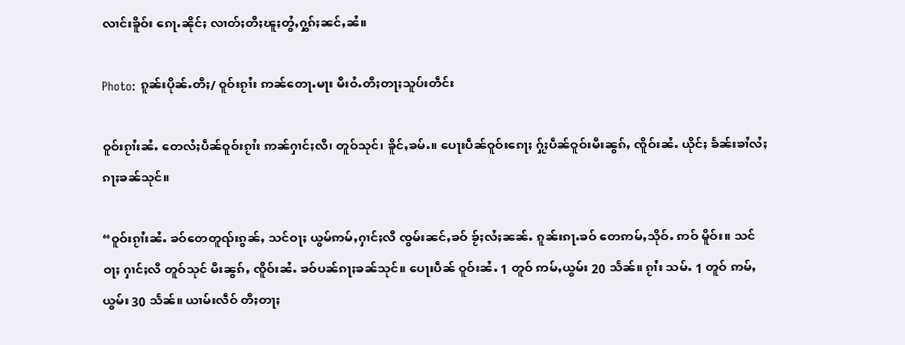လၢင်းၶိူဝ်း ၵေႃႉၼိုင်ႈ လၢတ်ႈတီႈၽူႈတွႆႇႁွၵ်ႈၼင်ႇၼႆ။

Photo: ၵူၼ်းပိုၼ်ႉတီႈ/ ဝူဝ်းၵႂၢႆး ဢၼ်တေႃႉမႃး မီးဝႆႉတီႈတႃႈသူပ်းတဵင်း

ဝူဝ်းၵႂၢႆးၼႆႉ တေလႆႈပဵၼ်ဝူဝ်းၵႂၢႆး ဢၼ်ႁၢင်ႈလီ၊ တူဝ်သုင်၊ ၶိူင်ႇၶမ်ႉ။ ပေႃးပဵၼ်ဝူဝ်းၵေႃႈ ႁႂ်ႈပဵၼ်ဝူဝ်းမီးၼွၵ်ႇ ၸိူဝ်းၼႆႉ ယိုင်ႈ ၶႅၼ်းၶၢႆလႆႈ ၵႃႈၶၼ်သုင်။

“ဝူဝ်းၵႂၢႆးၼႆႉ ၶဝ်တေတူၺ်းၵွၼ်ႇ သင်ဝႃႈ ယွမ်ဢမ်ႇႁၢင်ႈလီ ၸွမ်းၼင်ႇၶဝ် ၶႂ်ႈလႆႈၼၼ်ႉ ၵူၼ်းၵႃႉၶဝ် တေဢမ်ႇသိုဝ်ႉ ဢဝ် မိူဝ်း။ သင်ဝႃႈ ႁၢင်ႈလီ တူဝ်သုင် မီးၼွၵ်ႇ ၸိူဝ်းၼႆႉ ၶဝ်ပၼ်ၵႃႈၶၼ်သုင်။ ပေႃးပဵၼ် ဝူဝ်းၼႆႉ 1 တူဝ် ဢမ်ႇယွမ်း 20 သႅၼ်။ ၵႂၢႆး သမ်ႉ 1 တူဝ် ဢမ်ႇယွမ်း 30 သႅၼ်။ ယၢမ်းလဵဝ် တီႈတႃႈ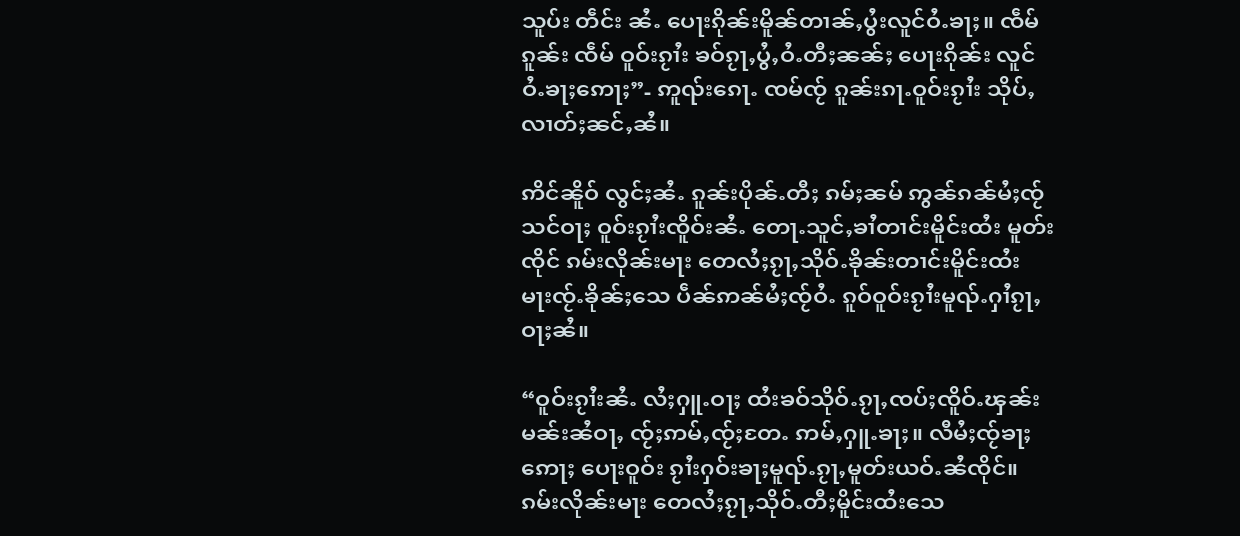သူပ်း တဵင်း ၼႆႉ ပေႃးၵိုၼ်းမိူၼ်တၢၼ်ႇပွႆးလူင်ဝႆႉၶႃႈ။ ၸဵမ်ၵူၼ်း ၸဵမ် ဝူဝ်းၵႂၢႆး ၶဝ်ၵႂႃႇပွႆႇဝႆႉတီႈၼၼ်ႈ ပေႃးၵိုၼ်း လူင်ဝႆႉၶႃႈဢေႃႈ”- ဢူၺ်းၵေႃႉ ၸမ်ၸႂ် ၵူၼ်းၵႃႉဝူဝ်းၵႂၢႆး သိုပ်ႇလၢတ်ႈၼင်ႇၼႆ။

ဢိင်ၼိူဝ် လွင်ႈၼႆႉ ၵူၼ်းပိုၼ်ႉတီႈ ၵမ်ႈၼမ် ဢွၼ်ၵၼ်မႆႈၸႂ် သင်ဝႃႈ ဝူဝ်းၵႂၢႆးၸိူဝ်းၼႆႉ တေႃႉသူင်ႇၶၢႆတၢင်းမိူင်းထႆး မူတ်းၸိုင် ၵမ်းလိုၼ်းမႃး တေလႆႈၵႂႃႇသိုဝ်ႉၶိုၼ်းတၢင်းမိူင်းထႆးမႃးၸႂ်ႉၶိုၼ်ႈသေ ပဵၼ်ဢၼ်မႆႈၸႂ်ဝႆႉ ၵူဝ်ဝူဝ်းၵႂၢႆးမူၺ်ႉႁၢႆၵႂႃႇ ဝႃႈၼႆ။

“ဝူဝ်းၵႂၢႆးၼႆႉ လႆႈႁူႉဝႃႈ ထႆးၶဝ်သိုဝ်ႉၵႂႃႇၸပ်ႈၸိူဝ်ႉၾၼ်းမၼ်းၼႆဝႃႇ ၸႂ်ႈဢမ်ႇၸႂ်ႈတႄႉ ဢမ်ႇႁူႉၶႃႈ။ လီမႆႈၸႂ်ၶႃႈဢေႃႈ ပေႃးဝူဝ်း ၵႂၢႆးႁဝ်းၶႃႈမူၺ်ႉၵႂႃႇမူတ်းယဝ်ႉၼႆၸိုင်။ ၵမ်းလိုၼ်းမႃး တေလႆႈၵႂႃႇသိုဝ်ႉတီႈမိူင်းထႆးသေ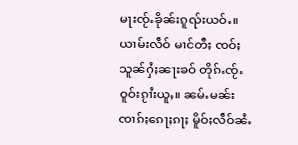မႃးၸႂ်ႉၶိုၼ်းၵူၺ်းယဝ်ႉ။ ယၢမ်းလဵဝ် မၢင်တီႈ ၸဝ်ႈသူၼ်ႁႆႈၼႃးၶဝ် တိုၵ်ႉၸႂ်ႉဝူဝ်းၵႂၢႆးယူႇ။ ၼမ်ႉမၼ်းၸၢၵ်ႈၵေႃႈၵႃႈ မိူဝ်ႈလဵဝ်ၼႆႉ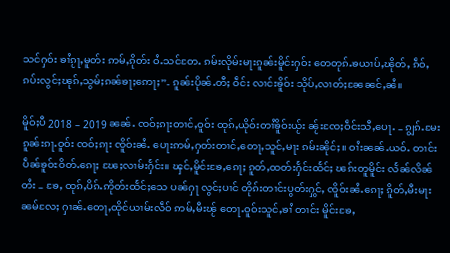သင်ႁဝ်း ၶၢႆၵႂႃႇမူတ်း ဢမ်ႇၵိုတ်း ဝႆႉသင်တႄႉ ၵမ်းလိုမ်းမႃးၵူၼ်းမိူင်းႁဝ်း တေတုၵ်ႉၶယၢပ်ႇၽိုတ်ႇ ၵဵဝ်ႇၵပ်းလွင်ႈၽုၵ်ႇသွမ်ႈၵၼ်ၶႃႈဢေႃႈ”- ၵူၼ်းပိုၼ်ႉတီႈ ဝဵင်း လၢင်းၶိူဝ်း သိုပ်ႇလၢတ်ႈၼႄၼင်ႇၼႆ။

မိူဝ်ႈပီ 2018 – 2019 ၼၼ်ႉ ၸဝ်ႈၵႃးတၢင်ႇဝူဝ်း ထုၵ်ႇယိုဝ်းတၢႆၶိူဝ်းယႂ်း ၼႂ်းၸႄႈဝဵင်းသီႇပေႃႉ – ၵျွၵ်ႉမႄး ၵူၼ်းၵႃႉဝူဝ်း ၸဝ်ႈၵႃး ၸိူဝ်းၼႆႉ ပေႃးဢမ်ႇႁတ်းတၢင်ႇတေႃႇသူင်ႇမႃး ၵမ်းၼိုင်ႈ။ ဝၢႆးၼၼ်ႉယဝ်ႉ တၢင်းပဵၼ်ၶူဝ်ႊဝိတ်ႉၵေႃႈ ၽႄႈလၢမ်းႁႅင်း။ ၾင်ႇမိူင်းၶႄႇၵေႃႈ ၵူတ်ႇထတ်းႁႅင်းထႅင်ႈ ၽၵ်းတူမိူင်း လႅၼ်လိၼ်တႆး – ၶႄႇ ထုၵ်ႇပိၵ်ႉဢိုတ်းထႅင်ႈသေ ပၼ်ႁႃ လွင်ႈပၢင် တိုၵ်းတၢင်းပွတ်းႁွင်ႇ ၸိူဝ်းၼႆႉၵေႃႈ ၵိူတ်ႇမီးမႃးၼမ်လႄႈ ႁၢၼ်ႉတေႃႇထိုင်ယၢမ်းလဵဝ် ဢမ်ႇမီးၽႂ် တေႃႉဝူဝ်းသူင်ႇၶၢႆ တၢင်း မိူင်းၶႄႇ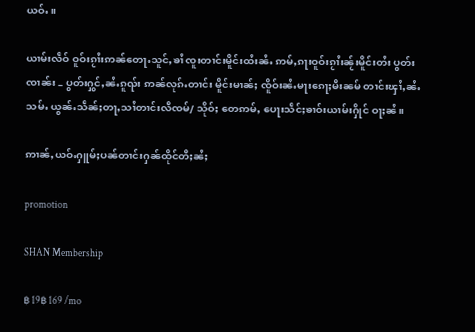ယဝ်ႉ။

ယၢမ်းလဵဝ် ဝူဝ်းၵႂၢႆးဢၼ်တေႃႉသူင်ႇၶၢႆ ၸူးတၢင်းမိူင်းထႆးၼႆႉ ဢမ်ႇၵႃးဝူဝ်းၵႂၢႆးၼႂ်းမိူင်းတႆး ပွတ်းၸၢၼ်း – ပွတ်းႁွင်ႇၼႆႉၵူၺ်း ဢၼ်လုၵ်ႉတၢင်း မိူင်းမၢၼ်ႈ ၸိူဝ်းၼႆႉမႃးၵေႃႈမီးၼမ် တၢင်းၾၢႆႇၼႆႉသမ်ႉ ယွၼ်ႉသဵၼ်ႈတႃႇသၢႆတၢင်းလီၸမ်/ သိုဝ်ႈ တေဢမ်ႇ ပေႃးသဵင်ႈၶၢဝ်းယၢမ်းႁိုင် ဝႃႈၼႆ။

ဢၢၼ်ႇယဝ်ႉႁူမ်ႈပၼ်တၢင်းႁၼ်ထိုင်တီႈၼႆႈ

promotion

SHAN Membership

฿ 19฿ 169 /mo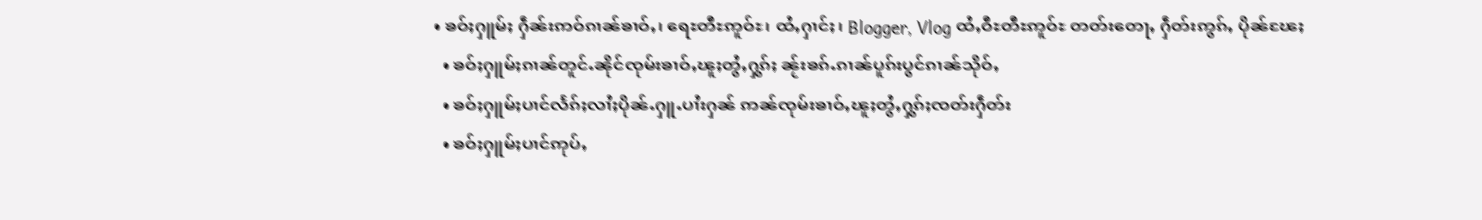• ၶဝ်ႈႁူမ်ႈ ႁဵၼ်းဢဝ်ၵၢၼ်ၶၢဝ်ႇ၊ ရေႊတီႊဢူဝ်ႊ၊ ထႆႇႁၢင်ႈ၊ Blogger, Vlog ထႆႇဝီႊတီႊဢူဝ်ႊ တတ်းတေႃႇ ႁဵတ်းဢွၵ်ႇ ပိုၼ်ၽႄႈ
  • ၶဝ်ႈႁူမ်ႈၵၢၼ်တူင်ႉၼိုင်ၸုမ်းၶၢဝ်ႇၽူႈတွႆႇႁွၵ်ႈ ၼႂ်းၶၵ်ႉၵၢၼ်ပူၵ်းပွင်ၵၢၼ်သိုဝ်ႇ
  • ၶဝ်ႈႁူမ်ႈပၢင်လႅၵ်ႈလၢႆႈပိုၼ်ႉႁူႉပၢႆးႁၼ် ဢၼ်ၸုမ်းၶၢဝ်ႇၽူႈတွႆႇႁွၵ်ႈၸတ်းႁဵတ်း
  • ၶဝ်ႈႁူမ်ႈပၢင်ဢုပ်ႇ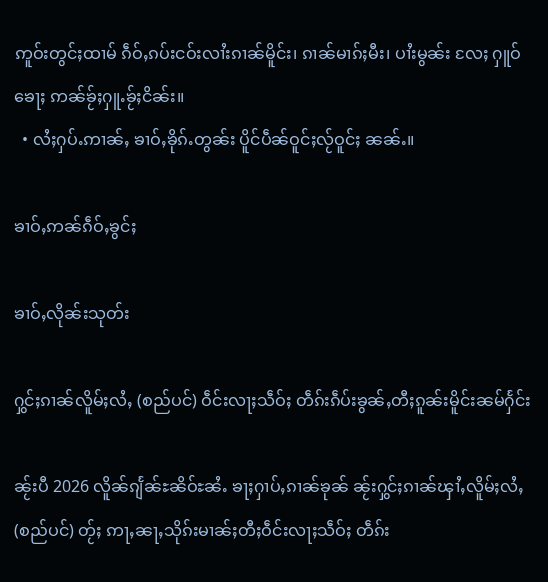ဢူဝ်းတွင်ႈထၢမ် ၵဵဝ်ႇၵပ်းငဝ်းလၢႆးၵၢၼ်မိူင်း၊ ၵၢၼ်မၢၵ်ႈမီး၊ ပၢႆးမွၼ်း လႄႈ ႁူဝ်ၶေႃႈ ဢၼ်ၶႂ်ႈႁူႉၶႂ်ႈငိၼ်း။
  • လႆႈႁပ်ႉဢၢၼ်ႇ ၶၢဝ်ႇၶိုၵ်ႉတွၼ်း ပိူင်ပဵၼ်ဝူင်ႈလႂ်ဝူင်ႈ ၼၼ်ႉ။

ၶၢဝ်ႇဢၼ်ၵဵဝ်ႇၶွင်ႈ

ၶၢဝ်ႇလိုၼ်းသုတ်း

ႁွင်ႈၵၢၼ်လိူမ်ႈလႆႇ (စည်ပင်) ဝဵင်းလႃႈသဵဝ်ႈ တဵၵ်းၵဵပ်းၶွၼ်ႇတီႈၵူၼ်းမိူင်းၼမ်ႁႅင်း

ၼႂ်းပီ 2026 လိူၼ်ၵျႅၼ်ႊၼိဝ်ႊၼႆႉ ၶႃႈႁၢပ်ႇၵၢၼ်ၶုၼ် ၼႂ်းႁွင်ႈၵၢၼ်ၾၢႆႇလိူမ်ႈလႆႇ (စည်ပင်) တႂ်ႈ ဢႃႇၼႃႇသိုၵ်းမၢၼ်ႈတီႈဝဵင်းလႃႈသဵဝ်ႈ တဵၵ်း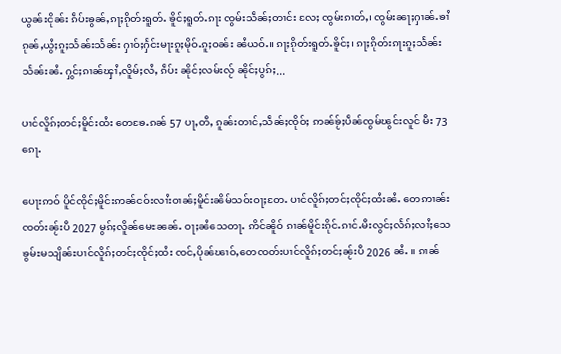ယွၼ်းငိုၼ်း ၵဵပ်းၶွၼ်ႇၵႃႈၵိုတ်းရူတ်ႉ ၶိူင်ႈရူတ်ႉၵႃး ၸွမ်းသဵၼ်ႈတၢင်း လႄႈ ၸွမ်းၵၢတ်ႇ၊ ၸွမ်းၼႃႈႁၢၼ်ႉၶၢႆၵုၼ်ႇယွႆႈၵူႈသႅၼ်းသႅၼ်း ႁၢဝ်ႈႁႅင်းမႃးၵူႈမိုဝ်ႉၵူႈဝၼ်း ၼႆယဝ်ႉ။ ၵႃႈၵိုတ်းရူတ်ႉၶိူင်ႈ၊ ၵႃႈၵိုတ်းၵႃးၵူႈသႅၼ်းသႅၼ်းၼႆႉ ႁွင်ႈၵၢၼ်ၾၢႆႇလိူမ်ႈလႆႇ ၵဵပ်း ၼိုင်ႈလမ်းလႂ် ၼိုင်ႈပွၵ်ႈ...

ပၢင်လိူၵ်ႈတင်ႈမိူင်းထႆး တေၶႄႉၵၼ် 57 ပႃႇတီႇ ၵူၼ်းတၢင်ႇသဵၼ်ႈၸိုဝ်ႈ ဢၼ်ၶႂ်ႈပဵၼ်ၸွမ်ၽွင်းလူင် မီး 73 ၵေႃႉ

ပေႃးဢဝ် ပိူင်ၸိုင်ႈမိူင်းဢၼ်ငဝ်းလၢႆးဝၢၼ်ႈမိူင်းၼိမ်သဝ်းဝႃႈတႄႉ ပၢင်လိူၵ်ႈတင်ႈၸိုင်ႈထႆးၼႆႉ တေဢၢၼ်းၸတ်းၼႂ်းပီ 2027 မွၵ်ႈလိူၼ်မေႊၼၼ်ႉ ဝႃႈၼႆသေတႃႉ ဢိင်ၼိူဝ် ၵၢၼ်မိူင်းၵိုင်ႉၵၢင်ႉမီးလွင်ႈလႅၵ်ႈလၢႆႈသေ ၶွမ်ႊမသျိၼ်ႊပၢင်လိူၵ်ႈတင်ႈၸိုင်ႈထႆး ၸင်ႇပိုၼ်ၽၢဝ်ႇတေၸတ်းပၢင်လိူၵ်ႈတင်ႈၼႂ်းပီ 2026 ၼႆႉ ။ ၵၢၼ်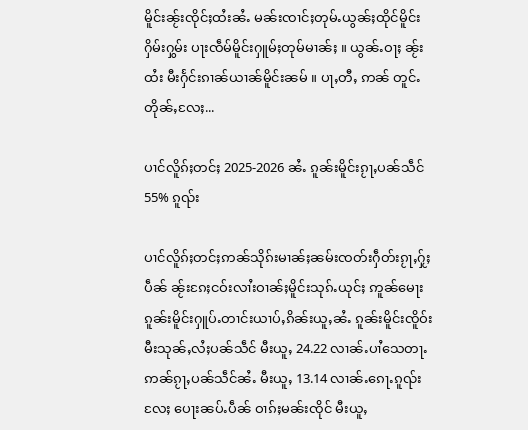မိူင်းၼႂ်းၸိုင်ႈထႆးၼႆႉ မၼ်းၸၢင်ႈတုမ်ႉယွၼ်ႈထိုင်မိူင်းႁိမ်းႁွမ်း ပႃးၸဵမ်မိူင်းႁူမ်ႈတုမ်မၢၼ်ႈ ။ ယွၼ်ႉဝႃႈ ၼႂ်းထႆး မီးႁႅင်းၵၢၼ်ယၢၼ်မိူင်းၼမ် ။ ပႃႇတီႇ ဢၼ် တူင်ႉတိုၼ်ႇလႄႈ...

ပၢင်လိူၵ်ႈတင်ႈ 2025-2026 ၼႆႉ ၵူၼ်းမိူင်းၵႂႃႇပၼ်သဵင် 55% ၵူၺ်း

ပၢင်လိူၵ်ႈတင်ႈဢၼ်သိုၵ်းမၢၼ်ႈၼမ်းၸတ်းႁဵတ်းၵႂႃႇႁႂ်ႈပဵၼ် ၼႂ်းၵႄႈငဝ်းလၢႆးဝၢၼ်ႈမိူင်းသုၵ်ႉယုင်ႈ ဢူၼ်မေႃး ၵူၼ်းမိူင်းႁူပ်ႉတၢင်းယၢပ်ႇၵိၼ်းယူႇၼႆႉ ၵူၼ်းမိူင်းၸိူဝ်းမီးသုၼ်ႇလႆႈပၼ်သဵင် မီးယူႇ 24.22 လၢၼ်ႉပၢႆသေတႃႉ ဢၼ်ၵႂႃႇပၼ်သဵင်ၼႆႉ မီးယူႇ 13.14 လၢၼ်ႉၵေႃႉၵူၺ်းလႄႈ ပေႃးၼပ်ႉပဵၼ် ဝၢၵ်ႈမၼ်းၸိုင် မီးယူႇ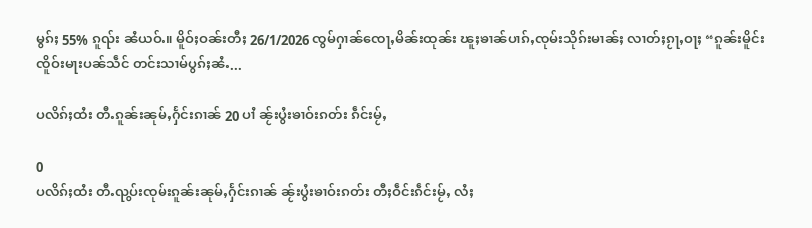မွၵ်ႈ 55% ၵူၺ်း ၼႆယဝ်ႉ။ မိူဝ်ႈဝၼ်းတီႈ 26/1/2026 ၸွမ်ႁၢၼ်ၸေႃႇမိၼ်းထုၼ်း ၽူႈၶၢၼ်ပၢၵ်ႇၸုမ်းသိုၵ်းမၢၼ်ႈ လၢတ်ႈၵႂႃႇဝႃႈ “ၵူၼ်းမိူင်းၸိူဝ်းမႃးပၼ်သဵင် တင်းသၢမ်ပွၵ်ႈၼႆႉ...

ပလိၵ်ႈထႆး တီႉၵူၼ်းၼုမ်ႇႁႅင်းၵၢၼ် 20 ပၢႆ ၼႂ်းပွႆးၶၢဝ်းၵတ်း ၵဵင်းမႂ်ႇ

0
ပလိၵ်ႈထႆး တီႉၺွပ်းၸုမ်းၵူၼ်းၼုမ်ႇႁႅင်းၵၢၼ် ၼႂ်းပွႆးၶၢဝ်းၵတ်း တီႈဝဵင်းၵဵင်းမႂ်ႇ လႆႈ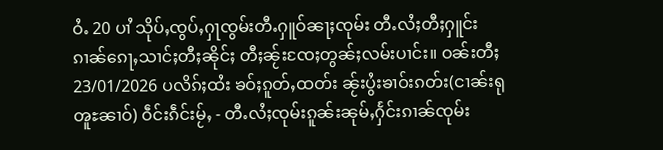ဝႆႉ 20 ပၢႆ သိုပ်ႇၸွပ်ႇႁႃၸွမ်းတီႉႁူဝ်ၼႃႈၸုမ်း တီႉလႆႈတီႈႁူင်းၵၢၼ်ၵေႃႇသၢင်ႈတီႈၼိုင်ႈ တီႈၼႂ်းၸႄႈတွၼ်ႈလမ်းပၢင်း။ ဝၼ်းတီႈ 23/01/2026 ပလိၵ်ႈထႆး ၶဝ်ႈၵူတ်ႇထတ်း ၼႂ်းပွႆးၶၢဝ်းၵတ်း(ငၢၼ်းရုၻူႊၼၢဝ်) ဝဵင်းၵဵင်းမႂ်ႇ - တီႉလႆႈၸုမ်းၵူၼ်းၼုမ်ႇႁႅင်းၵၢၼ်ၸုမ်း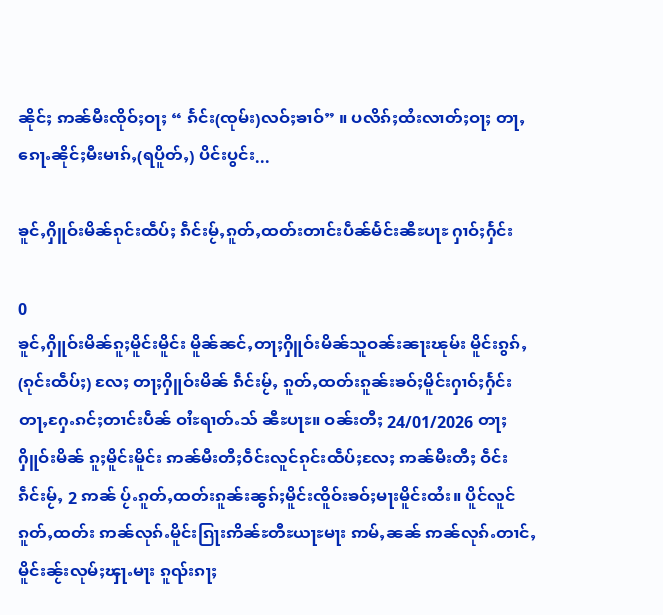ၼိုင်ႈ ဢၼ်မီးၸိုဝ်ႈဝႃႈ “ ၵႅင်း(ၸုမ်း)လဝ်ႈၶၢဝ်” ။ ပလိၵ်ႈထႆးလၢတ်ႈဝႃႈ တႃႇၵေႃႉၼိုင်ႈမီးမၢၵ်ႇ(ရပိူတ်ႇ) ပိင်းပွင်း...

ၶူင်ႇႁိူဝ်းမိၼ်ၵုင်းထဵပ်ႈ ၵဵင်းမႂ်ႇၵူတ်ႇထတ်းတၢင်းပဵၼ်မႅင်းၼီႊပႃႊ ႁၢဝ်ႈႁႅင်း

0
ၶူင်ႇႁိူဝ်းမိၼ်ၵူႈမိူင်းမိူင်း မိူၼ်ၼင်ႇတႃႈႁိူဝ်းမိၼ်သူဝၼ်းၼႃးၽုမ်း မိူင်းၵွၵ်ႇ(ၵုင်းထဵပ်ႈ) လႄႈ တႃႈႁိူဝ်းမိၼ် ၵဵင်းမႂ်ႇ ၵူတ်ႇထတ်းၵူၼ်းၶဝ်ႈမိူင်းႁၢဝ်ႈႁႅင်း တႃႇႁႄႉၵင်ႈတၢင်းပဵၼ် ဝၢႆႊရၢတ်ႉသ် ၼီႊပႃႊ။ ဝၼ်းတီႈ 24/01/2026 တႃႈႁိူဝ်းမိၼ် ၵူႈမိူင်းမိူင်း ဢၼ်မီးတီႈဝဵင်းလူင်ၵုင်းထဵပ်ႈလႄႈ ဢၼ်မီးတီႈ ဝဵင်းၵဵင်းမႂ်ႇ 2 ဢၼ် ပႂ်ႉၵူတ်ႇထတ်းၵူၼ်းၼွၵ်ႈမိူင်းၸိူဝ်းၶဝ်ႈမႃးမိူင်းထႆး။ ပိူင်လူင်ၵူတ်ႇထတ်း ဢၼ်လုၵ်ႉမိူင်းၵြႃးဢိၼ်ႊတီႊယႃႊမႃး ဢမ်ႇၼၼ် ဢၼ်လုၵ်ႉတၢင်ႇမိူင်းၼႂ်းလုမ်ႈၾႃႉမႃး ၵူၺ်းၵႃႈ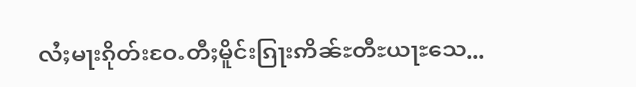လႆႈမႃးၵိုတ်းဝႄႉတီႈမိူင်းၵြႃးဢိၼ်ႊတီႊယႃႊသေ...